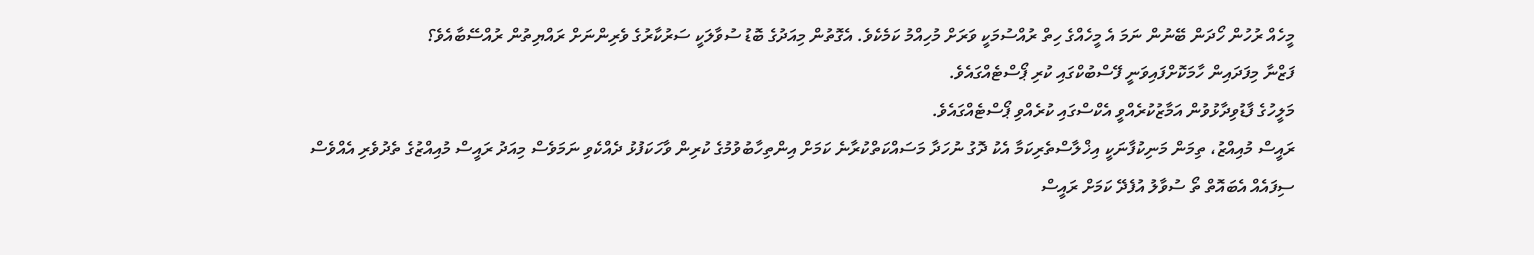މީހެއް ރުހުން ހޯދަން ބޭނުން ނަމަ އެ މީހެއްގެ ހިތް ރުއްސުމަކީ ވަރަށް މުހިއްމު ކަމެކެވެ. އެގޮތުން މިއަދުގެ ބޮޑު ސުވާލަކީ ސަރުކާރުގެ ވެރިންނަށް ރައްޔިތުން ރުއްސޭބާއެވެ؟
ފަޒްނާ މިފަދައިން ހާމަކޮށްފައިވަނީ ފޭސްބުކްގައި ކުރި ޕޯސްޓެއްގައެވެ.
މަލީހުގެ ފާޑުވިދާޅުވުން އަމާޒުކުރެއްވީ އެކްސްގައި ކުރެއްވި ޕޯސްޓެއްގައެވެ.
ރައީސް މުއިއްޒު، ތިމަން މަނިކުފާނަކީ އިޚްލާސްތެރިކަމާ އެކު ދޮގު ނުހަދާ މަސައްކަތްކުރާނެ ކަމަށް އިންތިހާބުވުމުގެ ކުރިން ވާހަކަފުޅު ދެއްކެވި ނަމަވެސް މިއަދު ރައީސް މުއިއްޒުގެ ތެދުވެރި އެއްވެސް ސިފައެއް އެބައޮތް ތޯ ސުވާލު އުފެދޭ ކަމަށް ރައީސް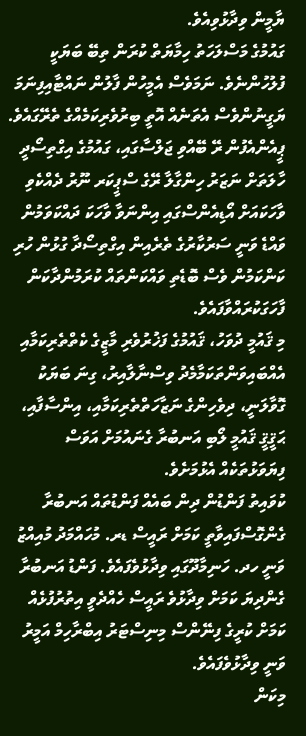ޔާމީން ވިދާޅުވިއެވެ.
ގައުމުގެ މަސްލަހަތު ހިމާޔަތް ކުރަން ތިބޭ ބަޔަކީ ފުލުހުންނެވެ. ނަމަވެސް އެމީހުން ފާލުން ނައްޓާއިފިނަމަ ޔަގީނުންވެސް އެތަނެއް އޮތީ ބިރުވެރިކަމެއްގެ ތެރޭގައެވެ.
ޕީއެންއެފުން ރޭ ބޭއްވި ޖަލްސާގައި، ގައުމުގެ އިގްތިސޯދީ ހާލަތަށް ނަޒަރު ހިންގާލާ ރޭގެ ސްޕީކަރ ނޫރު ދެއްކެވި ވާހަކައަށް އޯޑިއެންސްގައި އިންނަވާ ވާހަކަ ދައްކަވަމުން ވައްޑެ ވަނީ ސަރުކާރުގެ ތެރެއިން އިގްތިސޯދާ ގުޅުން ހުރި ކަންކަމުން ވެސް ބޮޑެތި ވައްކަންތައް ކުރަމުންދާކަން ފާހަގަކުރައްވާފައެވެ.
މި ޤައުމީ ދުވަހު، ޤައުމުގެ ފަޚުރުވެރި މާޒީގެ ކެތްތެރިކަމާއި އެއްބައިވަންތަކަމާމެދު ވިސްނާލާއިރު، ގިނަ ބަޔަކު ގޮވާލަނީ، ދިވެހިންގެ ނަޒާހަތްތެރިކަމާއި، އިންސާފާއި، ޙަޤީޤީ ޤައުމީ ލޯބި އަނބުރާ ގެނައުމަށް އަވަސް ފިޔަވަޅުތަކެއް އެޅުމަށެވެ.
ކުވައިތު ފަންޑުން ދިން ބައެއް ފަންޑުތައް އަނބުރާ ގެންގޮސްފައިވާތީ ކަމަށް ރައީސް ޑރ. މުހައްމަދު މުއިއްޒު ވަނީ ހދ. ހަނިމާދޫގައި ވިދާޅުވެފައެވެ. ފަންޑު އަނބުރާ ގެންދިޔަ ކަމަށް ވިދާޅުވެ ރައީސް ހެއްދެވީ އިތުރުފުޅެއް ކަމަށް ކުރީގެ ފިނޭންސް މިނިސްޓަރު އިބްރާހިމް އަމީރު ވަނީ ވިދާޅުވެފައެވެ.
މިކަން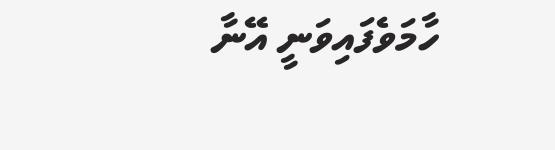ހާމަވެފައިވަނީ އޭނާ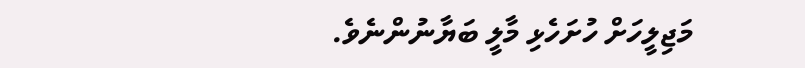މަޖިލީހަށް ހުށަހެޅި މާލީ ބަޔާނުންނެވެ.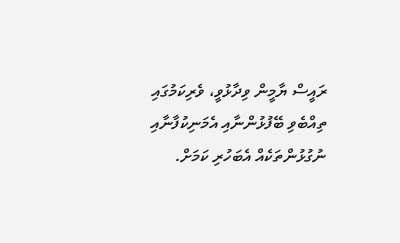ރައީސް ޔާމީން ވިދާޅުވީ، ވެރިކަމުގައި ތިއްބެވި ބޭފުޅުންނާއި އެމަނިކުފާނާއި ނުގުޅުންތަކެއް އެބަހުރި ކަމަށް.